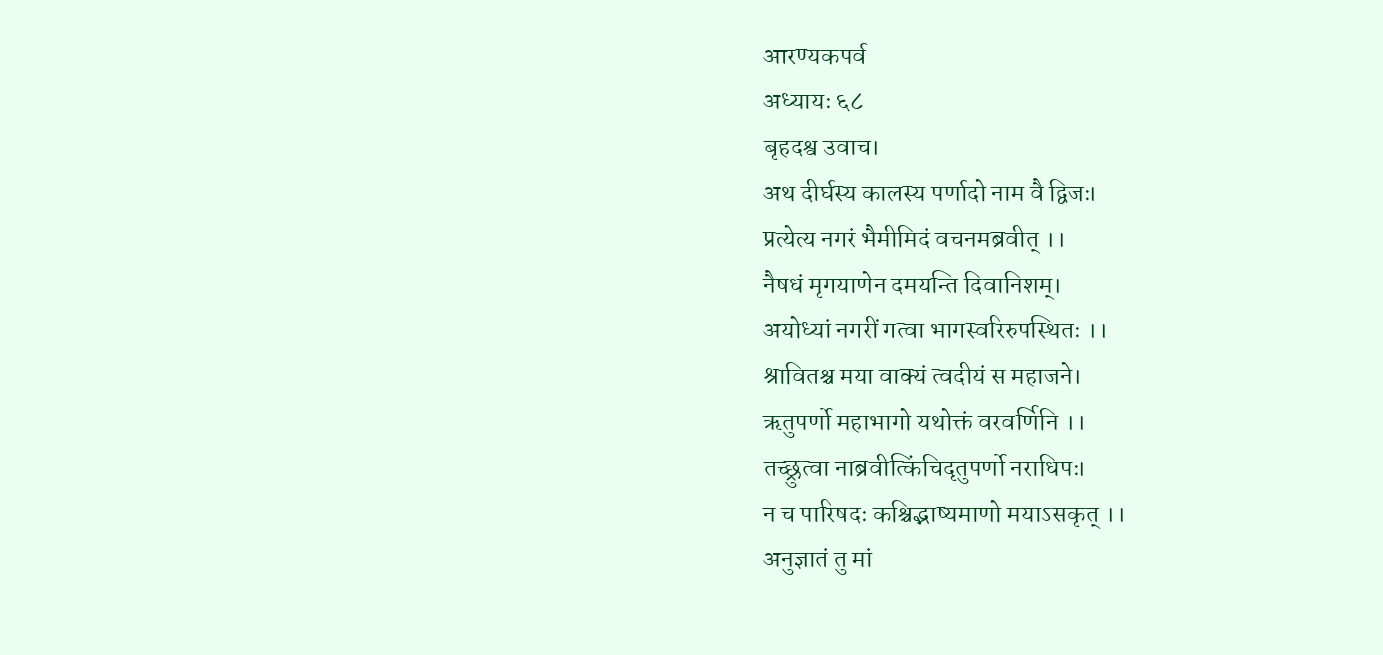आरण्यकपर्व
अध्यायः ६८
बृहदश्व उवाच।
अथ दीर्घस्य कालस्य पर्णादो नाम वै द्विजः।
प्रत्येत्य नगरं भैमीमिदं वचनमब्रवीत् ।।
नैषधं मृगयाणेन दमयन्ति दिवानिशम्।
अयोध्यां नगरीं गत्वा भागस्वरिरुपस्थितः ।।
श्रावितश्च मया वाक्यं त्वदीयं स महाजने।
ऋतुपर्णो महाभागो यथोक्तं वरवर्णिनि ।।
तच्छ्रुत्वा नाब्रवीत्किंचिदृतुपर्णो नराधिपः।
न च पारिषदः कश्चिद्भाष्यमाणो मयाऽसकृत् ।।
अनुज्ञातं तु मां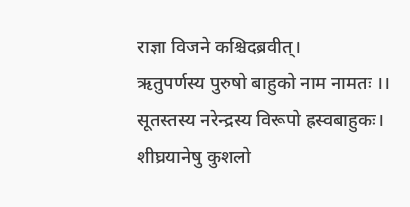राज्ञा विजने कश्चिदब्रवीत्।
ऋतुपर्णस्य पुरुषो बाहुको नाम नामतः ।।
सूतस्तस्य नरेन्द्रस्य विरूपो ह्रस्वबाहुकः।
शीघ्रयानेषु कुशलो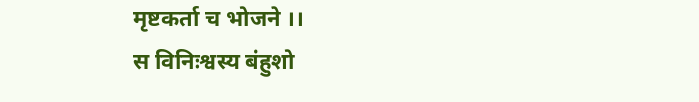मृष्टकर्ता च भोजने ।।
स विनिःश्वस्य बंहुशो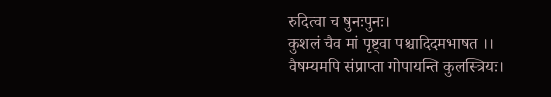रुदित्वा च षुनःपुनः।
कुशलं चैव मां पृष्ट्वा पश्चादिदमभाषत ।।
वैषम्यमपि संप्राप्ता गोपायन्ति कुलस्त्रियः।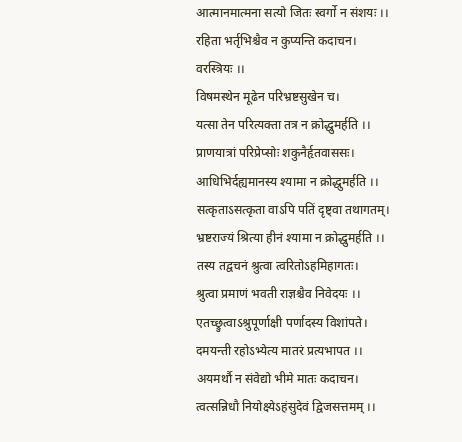आत्मानमात्मना सत्यो जितः स्वर्गो न संशयः ।।
रहिता भर्तृभिश्चैव न कुप्यन्ति कदाचन।
वरस्त्रियः ।।
विषमस्थेन मूढेन परिभ्रष्टसुखेन च।
यत्सा तेन परित्यक्ता तत्र न क्रोद्धुमर्हति ।।
प्राणयात्रां परिप्रेप्सोः शकुनैर्हृतवाससः।
आधिभिर्दह्यमानस्य श्यामा न क्रोद्धुमर्हति ।।
सत्कृताऽसत्कृता वाऽपि पतिं दृष्ट्वा तथागतम्।
भ्रष्टराज्यं श्रित्या हीनं श्यामा न क्रोद्धुमर्हति ।।
तस्य तद्वचनं श्रुत्वा त्वरितोऽहमिहागतः।
श्रुत्वा प्रमाणं भवती राज्ञश्चैव निवेदयः ।।
एतच्छ्रुत्वाऽश्रुपूर्णाक्षी पर्णादस्य विशांपते।
दमयन्ती रहोऽभ्येत्य मातरं प्रत्यभापत ।।
अयमर्थौ न संवेद्यो भीमे मातः कदाचन।
त्वत्सन्निधौ नियोक्ष्येऽहंसुदेवं द्विजसत्तमम् ।।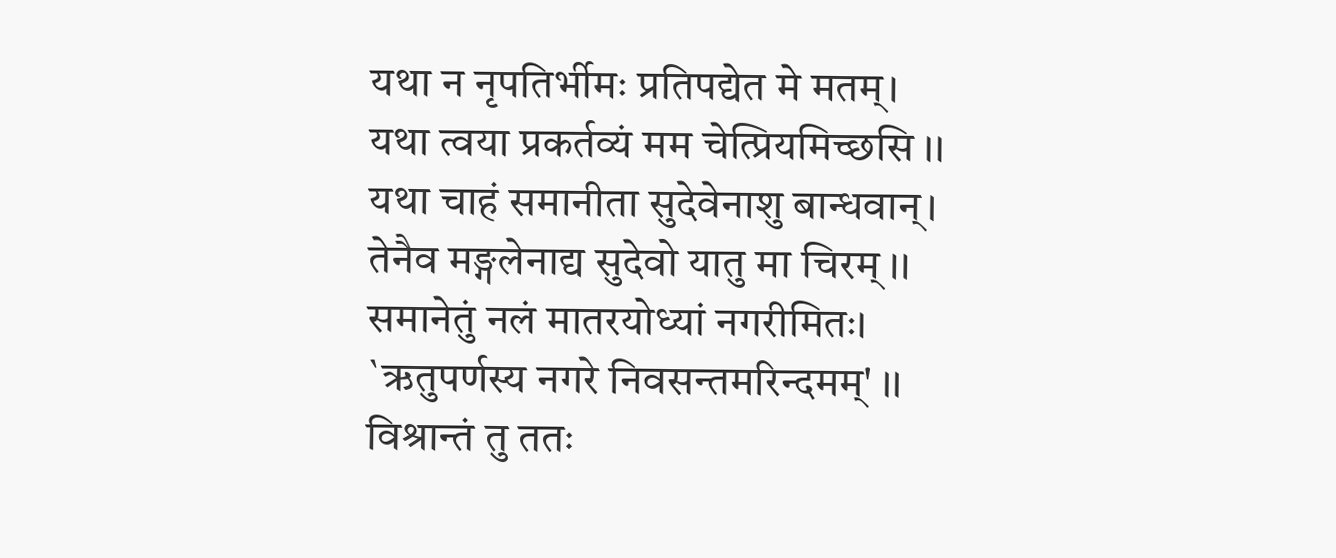यथा न नृपतिर्भीमः प्रतिपद्येत मे मतम्।
यथा त्वया प्रकर्तव्यं मम चेत्प्रियमिच्छसि ।।
यथा चाहं समानीता सुदेवेनाशु बान्धवान्।
तेनैव मङ्गलेनाद्य सुदेवो यातु मा चिरम् ।।
समानेतुं नलं मातरयोध्यां नगरीमितः।
`ऋतुपर्णस्य नगरे निवसन्तमरिन्दमम्' ।।
विश्रान्तं तु ततः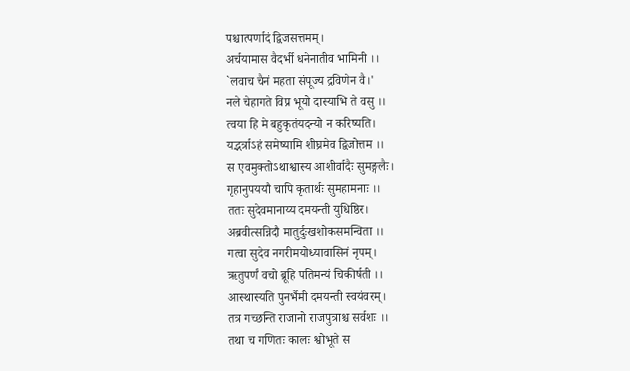पश्चात्पर्णादं द्विजसत्तमम्।
अर्चयामास वैदर्भी धनेनातीव भामिनी ।।
`लवाच चैनं महता संपूज्य द्रविणेन वै।'
नले चेहागते विप्र भूयो दास्याभि ते वसु ।।
त्वया हि मे बहुकृतंयदन्यो न करिष्यति।
यद्भर्त्राऽहं समेष्यामि शीघ्रमेव द्विजोत्तम ।।
स एवमुक्तोऽथाश्वास्य आशीर्वादैः सुमङ्गलैः।
गृहानुपययौ चापि कृतार्थः सुमहामनाः ।।
ततः सुदेवमानाय्य दमयन्ती युधिष्ठिर।
अब्रवीत्सन्निदौ मातुर्दुःखशोकसमन्विता ।।
गत्वा सुदेव नगरीमयोध्यावासिनं नृपम्।
ऋतुपर्णं वचो ब्रूहि पतिमन्यं चिकीर्षती ।।
आस्थास्यति पुनर्भैमी दमयन्ती स्वयंवरम्।
तत्र गच्छन्ति राजानो राजपुत्राश्च सर्वशः ।।
तथा च गणितः कालः श्वोभूते स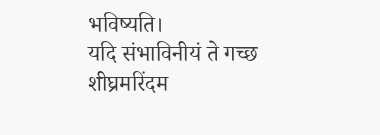भविष्यति।
यदि संभाविनीयं ते गच्छ शीघ्रमरिंदम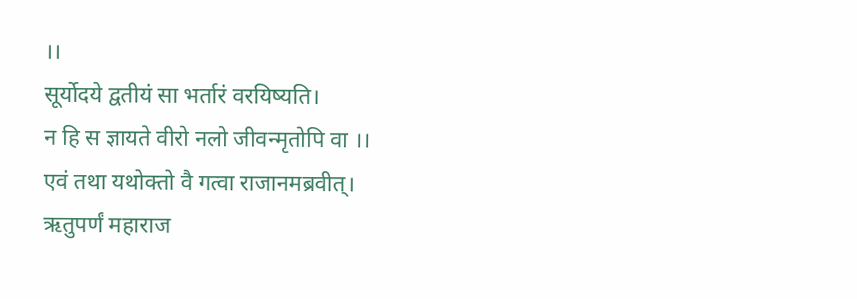।।
सूर्योदये द्वतीयं सा भर्तारं वरयिष्यति।
न हि स ज्ञायते वीरो नलो जीवन्मृतोपि वा ।।
एवं तथा यथोक्तो वै गत्वा राजानमब्रवीत्।
ऋतुपर्णं महाराज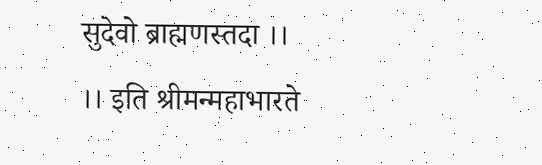सुदेवो ब्राह्मणस्तदा ।।
।। इति श्रीमन्महाभारते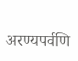अरण्यपर्वणि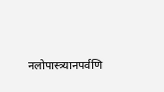नलोपास्त्र्यानपर्वणि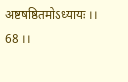अष्टषष्ठितमोऽध्यायः ।। 68 ।।